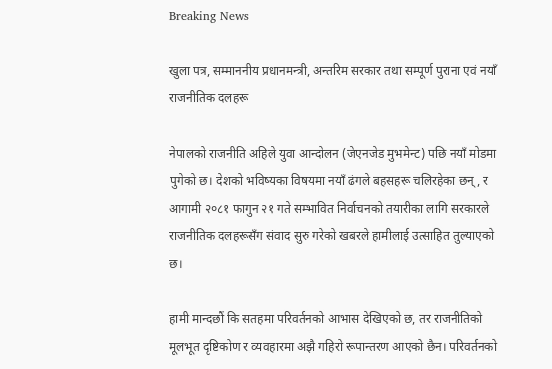Breaking News

खुला पत्र, सम्माननीय प्रधानमन्त्री, अन्तरिम सरकार तथा सम्पूर्ण पुराना एवं नयाँ राजनीतिक दलहरू

नेपालको राजनीति अहिले युवा आन्दोलन (जेएनजेड मुभमेन्ट) पछि नयाँ मोडमा पुगेको छ। देशको भविष्यका विषयमा नयाँ ढंगले बहसहरू चलिरहेका छन्, र आगामी २०८१ फागुन २१ गते सम्भावित निर्वाचनको तयारीका लागि सरकारले राजनीतिक दलहरूसँग संवाद सुरु गरेको खबरले हामीलाई उत्साहित तुल्याएको छ।

हामी मान्दछौं कि सतहमा परिवर्तनको आभास देखिएको छ, तर राजनीतिको मूलभूत दृष्टिकोण र व्यवहारमा अझै गहिरो रूपान्तरण आएको छैन। परिवर्तनको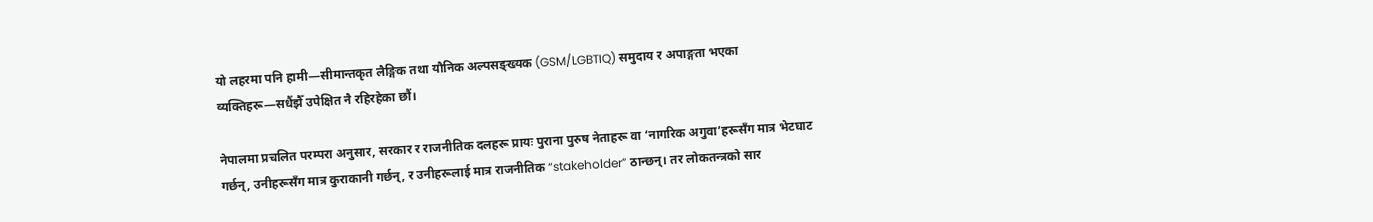यो लहरमा पनि हामी—सीमान्तकृत लैङ्गिक तथा यौनिक अल्पसङ्ख्यक (GSM/LGBTIQ) समुदाय र अपाङ्गता भएका व्यक्तिहरू—सधैंझैँ उपेक्षित नै रहिरहेका छौं।

नेपालमा प्रचलित परम्परा अनुसार, सरकार र राजनीतिक दलहरू प्रायः पुराना पुरुष नेताहरू वा ‘नागरिक अगुवा’हरूसँग मात्र भेटघाट गर्छन्, उनीहरूसँग मात्र कुराकानी गर्छन्, र उनीहरूलाई मात्र राजनीतिक “stakeholder” ठान्छन्। तर लोकतन्त्रको सार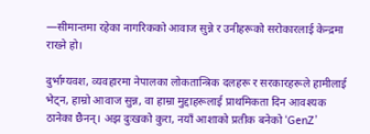—सीमान्तमा रहेका नागरिकको आवाज सुन्ने र उनीहरूको सरोकारलाई केन्द्रमा राख्ने हो।

दुर्भाग्यवश, व्यवहारमा नेपालका लोकतान्त्रिक दलहरू र सरकारहरूले हामीलाई भेट्न, हाम्रो आवाज सुन्न, वा हाम्रा मुद्दाहरूलाई प्राथमिकता दिन आवश्यक ठानेका छैनन्। अझ दुःखको कुरा, नयाँ आशाको प्रतीक बनेको ‘GenZ’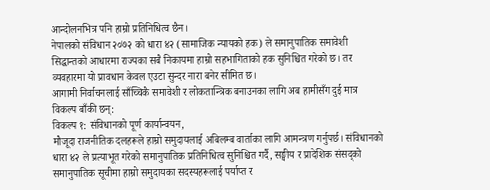आन्दोलनभित्र पनि हाम्रो प्रतिनिधित्व छैन।
नेपालको संविधान २०७२ को धारा ४२ (सामाजिक न्यायको हक) ले समानुपातिक समावेशी सिद्धान्तको आधारमा राज्यका सबै निकायमा हाम्रो सहभागिताको हक सुनिश्चित गरेको छ। तर व्यवहारमा यो प्रावधान केवल एउटा सुन्दर नारा बनेर सीमित छ।
आगामी निर्वाचनलाई साँच्चिकै समावेशी र लोकतान्त्रिक बनाउनका लागि अब हामीसँग दुई मात्र विकल्प बाँकी छन्:
विकल्प १: संविधानको पूर्ण कार्यान्वयन,
मौजूदा राजनीतिक दलहरूले हाम्रो समुदायलाई अबिलम्ब वार्ताका लागि आमन्त्रण गर्नुपर्छ। संविधानको धारा ४२ ले प्रत्याभूत गरेको समानुपातिक प्रतिनिधित्व सुनिश्चित गर्दै, सङ्घीय र प्रादेशिक संसद्को समानुपातिक सूचीमा हाम्रो समुदायका सदस्यहरूलाई पर्याप्त र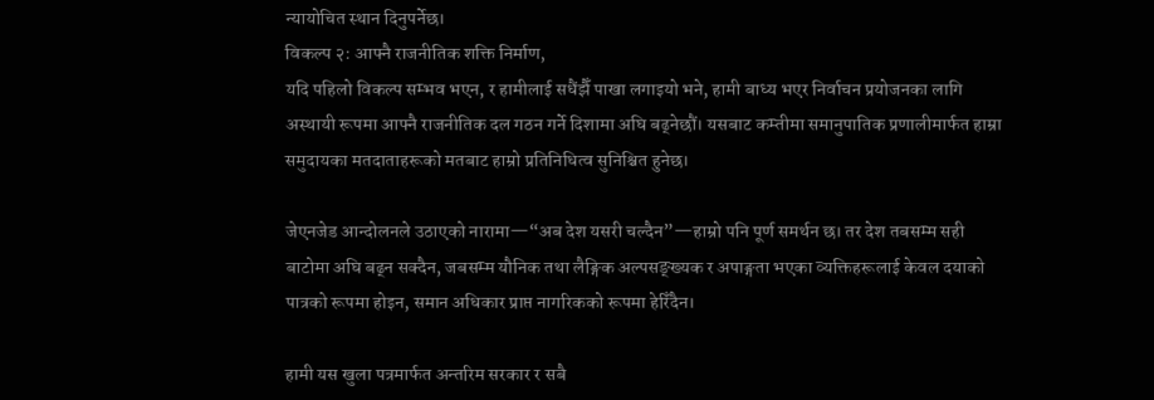न्यायोचित स्थान दिनुपर्नेछ।
विकल्प २: आफ्नै राजनीतिक शक्ति निर्माण,
यदि पहिलो विकल्प सम्भव भएन, र हामीलाई सधैंझैँ पाखा लगाइयो भने, हामी बाध्य भएर निर्वाचन प्रयोजनका लागि अस्थायी रूपमा आफ्नै राजनीतिक दल गठन गर्ने दिशामा अघि बढ्नेछौं। यसबाट कम्तीमा समानुपातिक प्रणालीमार्फत हाम्रा समुदायका मतदाताहरूको मतबाट हाम्रो प्रतिनिधित्व सुनिश्चित हुनेछ।

जेएनजेड आन्दोलनले उठाएको नारामा—“अब देश यसरी चल्दैन”—हाम्रो पनि पूर्ण समर्थन छ। तर देश तबसम्म सही बाटोमा अघि बढ्न सक्दैन, जबसम्म यौनिक तथा लैङ्गिक अल्पसङ्ख्यक र अपाङ्गता भएका व्यक्तिहरूलाई केवल दयाको पात्रको रूपमा होइन, समान अधिकार प्राप्त नागरिकको रूपमा हेरिँदैन।

हामी यस खुला पत्रमार्फत अन्तरिम सरकार र सबै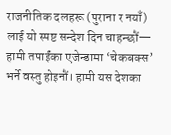राजनीतिक दलहरू (पुराना र नयाँ) लाई यो स्पष्ट सन्देश दिन चाहन्छौं—
हामी तपाईंका एजेन्डामा ‘चेकबक्स’ भर्ने वस्तु होइनौं। हामी यस देशका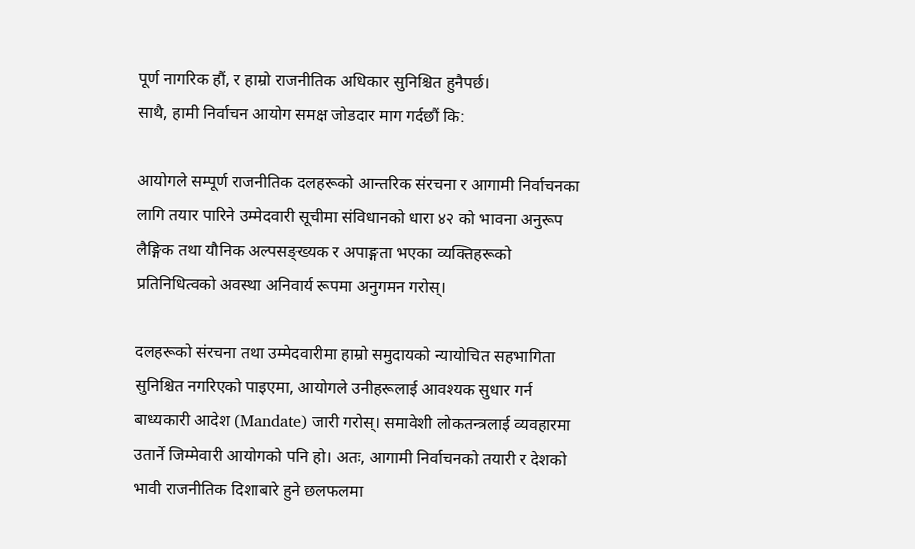पूर्ण नागरिक हौं, र हाम्रो राजनीतिक अधिकार सुनिश्चित हुनैपर्छ।
साथै, हामी निर्वाचन आयोग समक्ष जोडदार माग गर्दछौं कि:

आयोगले सम्पूर्ण राजनीतिक दलहरूको आन्तरिक संरचना र आगामी निर्वाचनका लागि तयार पारिने उम्मेदवारी सूचीमा संविधानको धारा ४२ को भावना अनुरूप लैङ्गिक तथा यौनिक अल्पसङ्ख्यक र अपाङ्गता भएका व्यक्तिहरूको प्रतिनिधित्वको अवस्था अनिवार्य रूपमा अनुगमन गरोस्।

दलहरूको संरचना तथा उम्मेदवारीमा हाम्रो समुदायको न्यायोचित सहभागिता सुनिश्चित नगरिएको पाइएमा, आयोगले उनीहरूलाई आवश्यक सुधार गर्न बाध्यकारी आदेश (Mandate) जारी गरोस्। समावेशी लोकतन्त्रलाई व्यवहारमा उतार्ने जिम्मेवारी आयोगको पनि हो। अतः, आगामी निर्वाचनको तयारी र देशको भावी राजनीतिक दिशाबारे हुने छलफलमा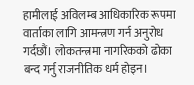हामीलाई अविलम्ब आधिकारिक रूपमा वार्ताका लागि आमन्त्रण गर्न अनुरोध गर्दछौं। लोकतन्त्रमा नागरिकको ढोका बन्द गर्नु राजनीतिक धर्म होइन।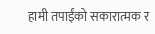हामी तपाईंको सकारात्मक र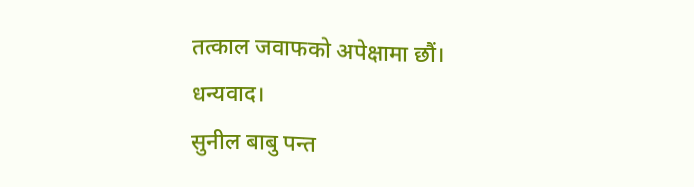तत्काल जवाफको अपेक्षामा छौं।
धन्यवाद।
सुनील बाबु पन्त